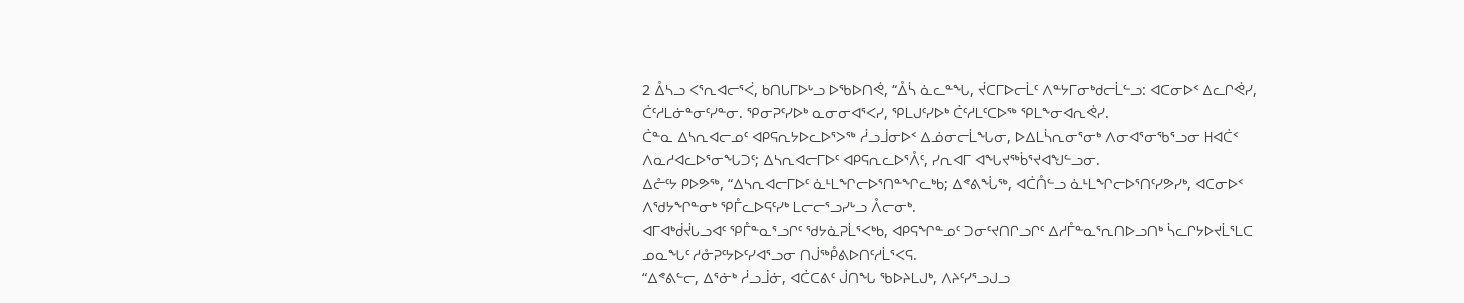2 ᐂᓴᓗ ᐸᕐᕆᐊᓕᕐᐹ, ᑲᑎᒐᒥᐅᒡᓗ ᐅᖃᐅᑎᕚ, “ᐂᓵ ᓈᓚᓐᖓ, ᔫᑕᒥᐅᓕᒫᑦ ᐱᓐᔭᒥᓂᒃᑯᓕᒫᓪᓗ: ᐊᑕᓂᐅᑉ ᐃᓚᒋᕚᓯ, ᑖᑦᓱᒪᓃᓐᓂᑦᓯᓐᓂ. ᕿᓂᕈᑦᓯᐅᒃ ᓇᓂᓂᐊᕐᐸᓯ, ᕿᒪᒍᑦᓯᐅᒃ ᑖᑦᓱᒪᑦᑕᐅᖅ ᕿᒪᖕᓂᐊᕆᕚᓯ.
ᑖᓐᓇ ᐃᓴᕆᐊᓕᓄᑦ ᐊᑭᕋᕆᔭᐅᓚᐅᕐᐳᖅ ᓲᓗᒨᓂᐅᑉ ᐃᓅᓂᓕᒫᖓᓂ, ᐅᐃᒪᓵᕆᓂᕐᓂᒃ ᐱᓂᐊᕐᓂᖃᕐᓗᓂ ᕼᐊᑖᑉ ᐱᓇᓱᐊᓚᐅᕐᓂᖓᑐᑦ; ᐃᓴᕆᐊᓕᒥᐅᑦ ᐊᑭᕋᕆᓚᐅᕐᐰᑦ, ᓯᕆᐊᒥ ᐊᖓᔪᖅᑳᕐᔪᐊᖑᓪᓗᓂ.
ᐃᓔᑦᔭ ᑭᐅᕗᖅ, “ᐃᓴᕆᐊᓕᒥᐅᑦ ᓈᒻᒪᖏᓕᐅᕐᑎᓐᖏᓚᒃᑲ; ᐃᕝᕕᖔᖅ, ᐊᑖᑍᓪᓗ ᓈᒻᒪᖏᓕᐅᕐᑎᑦᓯᕗᓯᒃ, ᐊᑕᓂᐅᑉ ᐱᖁᔭᖏᓐᓂᒃ ᕿᒤᓚᐅᕋᑦᓯᒃ ᒪᓕᓕᕐᓗᓯᒡᓗ ᐰᓕᓂᒃ.
ᐊᒥᐊᒃᑰᔫᒐᓗᐊᑦ ᕿᒤᓐᓇᕐᓗᒋᑦ ᖁᔭᓈᕈᒫᕐᐸᒃᑲ, ᐊᑭᕋᖏᓐᓄᑦ ᑐᓂᑦᔪᑎᒋᓗᒋᑦ ᐃᓱᒤᓐᓇᕐᕆᑎᐅᓗᑎᒃ ᓵᓚᒋᔭᐅᔪᒫᕐᒪᑕ ᓄᓇᖓᑦ ᓱᓁᕈᑦᔭᐅᑦᓯᐊᕐᓗᓂ ᑎᒎᖅᑬᕕᐅᑎᑦᓱᒫᕐᐸᕋ.
“ᐃᕝᕕᓪᓕ, ᐃᕐᓃᒃ ᓲᓗᒨᓃ, ᐊᑖᑕᕕᑦ ᒎᑎᖓ ᖃᐅᔨᒪᒍᒃ, ᐱᔨᑦᓯᕐᓗᒍᓗ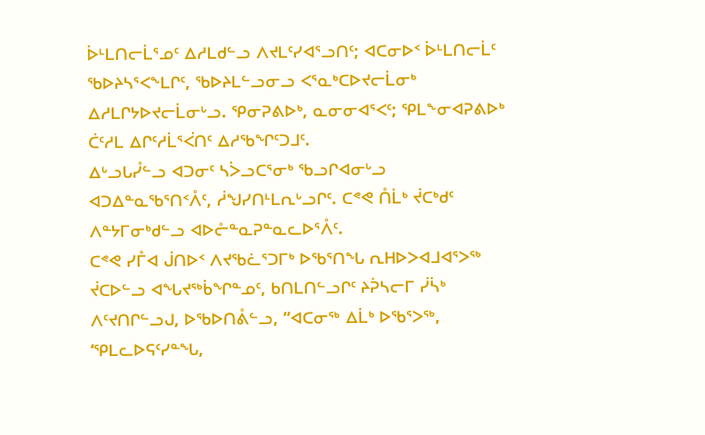ᐆᒻᒪᑎᓕᒫᕐᓄᑦ ᐃᓱᒪᑯᓪᓗ ᐱᔪᒪᑦᓯᐊᕐᓗᑎᑦ; ᐊᑕᓂᐅᑉ ᐆᒻᒪᑎᓕᒫᑦ ᖃᐅᔨᓴᕐᐸᖕᒪᒋᑦ, ᖃᐅᔨᒪᓪᓗᓂᓗ ᐸᕐᓇᒃᑕᐅᔪᓕᒫᓂᒃ ᐃᓱᒪᒋᔭᐅᔪᓕᒫᓂᒡᓗ. ᕿᓂᕈᕕᐅᒃ, ᓇᓂᓂᐊᕐᐸᑦ; ᕿᒪᖕᓂᐊᕈᕕᐅᒃ ᑖᑦᓱᒪ ᐃᒋᑦᓱᒫᕐᐹᑎᑦ ᐃᓱᖃᖏᑦᑐᒧᑦ.
ᐃᒡᓗᒐᓮᓪᓗ ᐊᑐᓂᑦ ᓴᐴᓗᑕᕐᓂᒃ ᖃᓗᒋᐊᓂᒡᓗ ᐊᑐᐃᓐᓇᖃᕐᑎᑉᐰᑦ, ᓲᖑᓯᑎᒻᒪᕆᒡᓗᒋᑦ. ᑕᕝᕙ ᑍᒫᒃ ᔫᑕᒃᑯᑦ ᐱᓐᔭᒥᓂᒃᑯᓪᓗ ᐊᐅᓔᓐᓇᕈᓐᓇᓚᐅᕐᐰᑦ.
ᑕᕝᕙ ᓯᒤᐊ ᒎᑎᐅᑉ ᐱᔪᖃᓛᕐᑐᒥᒃ ᐅᖃᕐᑎᖓ ᕆᕼᐅᐳᐊᒧᐊᕐᐳᖅ ᔫᑕᐅᓪᓗ ᐊᖓᔪᖅᑳᖏᓐᓄᑦ, ᑲᑎᒪᑎᓪᓗᒋᑦ ᔨᕉᓴᓕᒥ ᓰᓵᒃ ᐱᑦᔪᑎᒋᓪᓗᒍ, ᐅᖃᐅᑎᕔᓪᓗ, “ᐊᑕᓂᖅ ᐃᒫᒃ ᐅᖃᕐᐳᖅ, ‘ᕿᒪᓚᐅᕋᑦᓯᓐᖓ,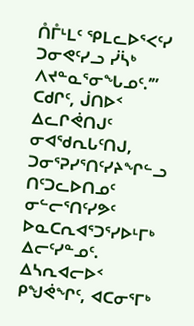ᑍᒤᒻᒪᑦ ᕿᒪᓚᐅᕐᐸᑦᓯ ᑐᓂᕙᑦᓯᓗ ᓰᓵᒃ ᐱᔪᓐᓇᕐᓂᖓᓄᑦ.’”
ᑕᑯᒋᑦ, ᒎᑎᐅᑉ ᐃᓚᒋᕚᑎᒍᑦ ᓂᐊᖁᕆᒐᑦᑎᒍ, ᑐᓂᕐᕈᓯᕐᑎᑦᓯᔨᖏᓪᓗ ᑎᑦᑐᓚᐅᑎᓄᑦ ᓂᓪᓕᕐᑎᑦᓯᕗᑦ ᐅᓇᑕᕆᐊᕐᑐᕐᓯᐅᒻᒥᒃ ᐃᓕᑦᓯᓐᓄᑦ. ᐃᓴᕆᐊᓕᐅᑉ ᑭᖑᕚᖏᑦ, ᐊᑕᓂᕐᒥᒃ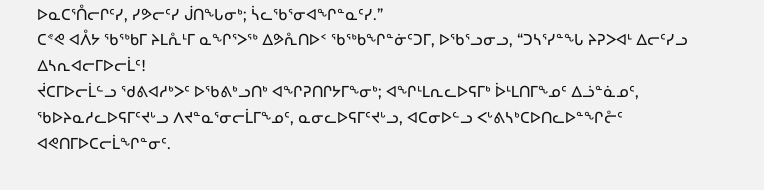ᐅᓇᑕᕐᑍᓕᒋᑦᓯ, ᓯᕗᓕᑦᓯ ᒎᑎᖓᓂᒃ; ᓵᓚᖃᕐᓂᐊᖏᓐᓇᑦᓯ.”
ᑕᕝᕙ ᐊᐰᔭ ᖃᖅᑲᒥ ᔨᒪᕅᒻᒥ ᓇᖏᕐᐳᖅ ᐃᕗᕅᑎᐅᑉ ᖃᖅᑲᖏᓐᓃᑦᑐᒥ, ᐅᖃᕐᓗᓂᓗ, “ᑐᓴᕐᓯᓐᖓ ᔨᕈᐳᐊᒻ ᐃᓕᑦᓯᓗ ᐃᓴᕆᐊᓕᒥᐅᓕᒫᑦ!
ᔫᑕᒥᐅᓕᒫᓪᓗ ᖁᕕᐊᓱᒃᐳᑦ ᐅᖃᕕᒃᓗᑎᒃ ᐊᖏᕈᑎᒋᔭᒥᖕᓂᒃ; ᐊᖏᒻᒪᕆᓚᐅᕋᒥᒃ ᐆᒻᒪᑎᒥᖕᓄᑦ ᐃᓘᓐᓈᓄᑦ, ᖃᐅᔨᓇᓱᓚᐅᕋᒥᑦᔪᒡᓗ ᐱᔪᓐᓇᕐᓂᓕᒫᒥᖕᓄᑦ, ᓇᓂᓚᐅᕋᒥᑦᔪᒡᓗ, ᐊᑕᓂᐅᓪᓗ ᐸᒡᕕᓴᒃᑕᐅᑎᓚᐅᓐᖏᓔᑦ ᐊᕙᑎᒥᐅᑕᓕᒫᖏᓐᓂᑦ.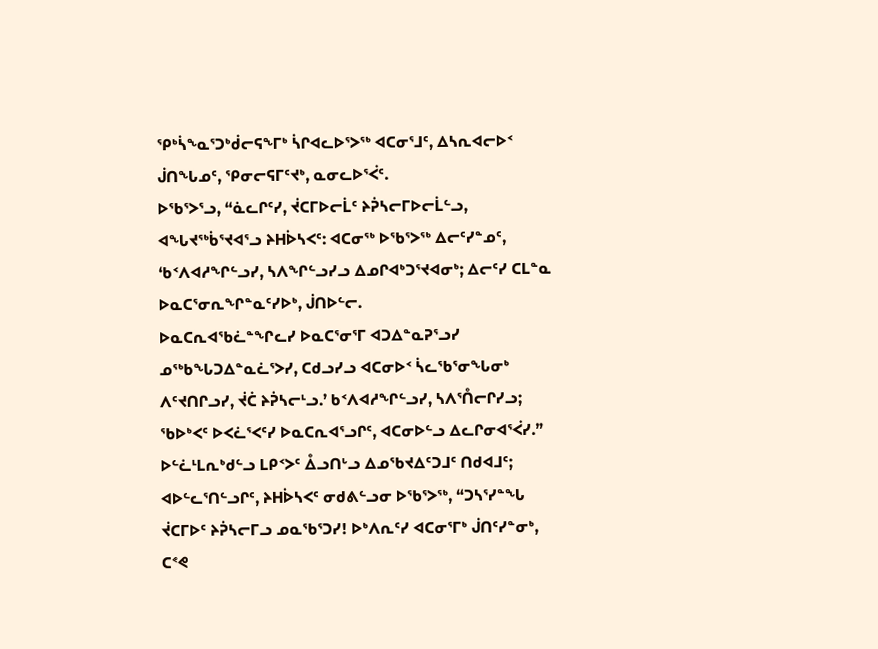ᕿᒃᓵᖕᓇᕐᑐᒃᑰᓕᕋᖕᒥᒃ ᓵᒋᐊᓚᐅᕐᐳᖅ ᐊᑕᓂᕐᒧᑦ, ᐃᓴᕆᐊᓕᐅᑉ ᒎᑎᖓᓄᑦ, ᕿᓂᓕᕋᒥᑦᔪᒃ, ᓇᓂᓚᐅᕐᐹᑦ.
ᐅᖃᕐᐳᕐᓗ, “ᓈᓚᒋᑦᓯ, ᔫᑕᒥᐅᓕᒫᑦ ᔨᕉᓴᓕᒥᐅᓕᒫᓪᓗ, ᐊᖓᔪᖅᑳᕐᔪᐊᕐᓗ ᔨᕼᐆᓴᐸᑦ: ᐊᑕᓂᖅ ᐅᖃᕐᐳᖅ ᐃᓕᑦᓯᓐᓄᑦ, ‘ᑲᑉᐱᐊᓱᖏᓪᓗᓯ, ᓴᐱᖏᓪᓗᓯᓗ ᐃᓄᒋᐊᒃᑐᕐᔪᐊᓂᒃ; ᐃᓕᑦᓯ ᑕᒪᓐᓇ ᐅᓇᑕᕐᓂᕆᖏᓐᓇᑦᓯᐅᒃ, ᒎᑎᐅᓪᓕ.
ᐅᓇᑕᕆᐊᖃᓛᓐᖏᓚᓯ ᐅᓇᑕᕐᓂᕐᒥ ᐊᑐᐃᓐᓇᕈᕐᓗᓯ ᓄᖅᑲᖓᑐᐃᓐᓇᓛᕐᐳᓯ, ᑕᑯᓗᓯᓗ ᐊᑕᓂᐅᑉ ᓵᓚᖃᕐᓂᖓᓂᒃ ᐱᑦᔪᑎᒋᓗᓯ, ᔫᑖ ᔨᕉᓴᓕᒻᓗ.’ ᑲᑉᐱᐊᓱᖏᓪᓗᓯ, ᓴᐱᕐᑍᓕᒋᓯᓗ; ᖃᐅᒃᐸᑦ ᐅᐸᓛᕐᐸᑦᓯ ᐅᓇᑕᕆᐊᕐᓗᒋᑦ, ᐊᑕᓂᐅᓪᓗ ᐃᓚᒋᓂᐊᕐᐹᓯ.”
ᐅᓪᓛᒻᒪᕆᒃᑯᓪᓗ ᒪᑭᑉᐳᑦ ᐂᓗᑎᒡᓗ ᐃᓄᖃᔪᐃᑦᑐᒧᑦ ᑎᑯᐊᒧᑦ; ᐊᐅᓪᓚᕐᑎᓪᓗᒋᑦ, ᔨᕼᐆᓴᐸᑦ ᓂᑯᕕᓪᓗᓂ ᐅᖃᕐᐳᖅ, “ᑐᓴᕐᓯᓐᖓ ᔫᑕᒥᐅᑦ ᔨᕉᓴᓕᒥᓗ ᓄᓇᖃᕐᑐᓯ! ᐅᒃᐱᕆᑦᓯ ᐊᑕᓂᕐᒥᒃ ᒎᑎᑦᓯᓐᓂᒃ, ᑕᕝᕙ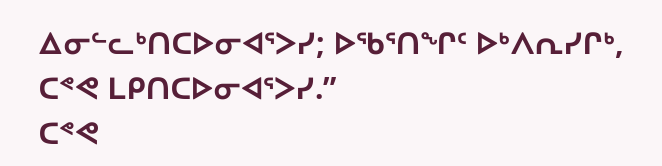ᐃᓂᓪᓚᒃᑎᑕᐅᓂᐊᕐᐳᓯ; ᐅᖃᕐᑎᖏᑦ ᐅᒃᐱᕆᓯᒋᒃ, ᑕᕝᕙ ᒪᑭᑎᑕᐅᓂᐊᕐᐳᓯ.”
ᑕᕝᕙ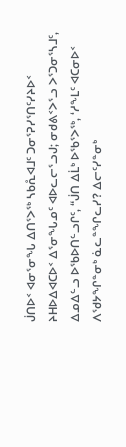ᒎᑎᐅᑉ ᐊᓂᕐᓂᖓ ᐃᑎᕐᐳᖅ ᓴᑲᕅᐊᒧᑦ ᑐᓂᕐᕈᓯᕐᑎᑦᓯᔨᐅᑉ ᔨᕼᐅᐃᐊᑕᐅᑉ ᐃᕐᓂᖓᓄᑦ ᐊᐅᓚᓕᕐᓗᒍ; ᓂᑯᕕᑉᐳᕐᓗ ᐳᕐᑐᓂᕐᓴᒧᑦ, ᐃᓄᐃᓪᓗ ᐅᖃᐅᑎᓪᓗᒋᑦ, “ᒎᑎ ᐃᒫᒃ ᐅᖃᕐᐳᖅ, ‘ᓱᖕᒪᑦ ᐊᑕᓂᐅᑉ ᐱᖁᔭᖏᓐᓂᒃ ᓈᓚᓐᖏᓚᓯ? ᐃᓕᑦᓯᓐᓂᒃ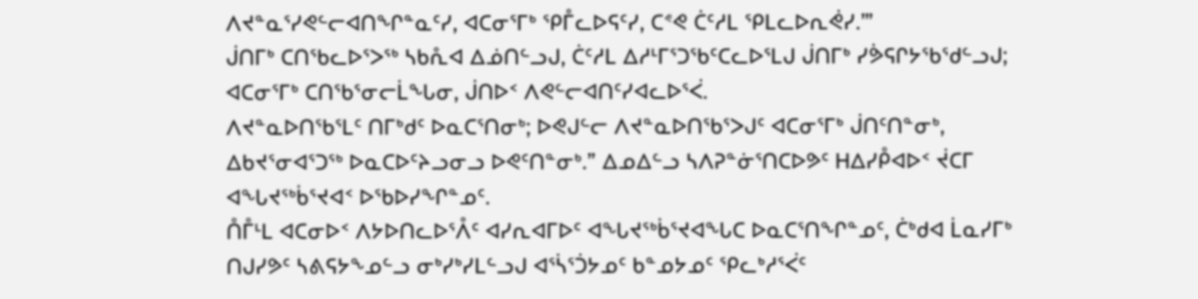ᐱᔪᓐᓇᕐᓯᕙᓪᓕᐊᑎᖏᓐᓇᑦᓯ, ᐊᑕᓂᕐᒥᒃ ᕿᒤᓚᐅᕋᑦᓯ, ᑕᕝᕙ ᑖᑦᓱᒪ ᕿᒪᓚᐅᕆᕚᓯ.’”
ᒎᑎᒥᒃ ᑕᑎᖃᓚᐅᕐᐳᖅ ᓴᑲᕅᐊ ᐃᓅᑎᓪᓗᒍ, ᑖᑦᓱᒪ ᐃᓱᒻᒥᕐᑐᖃᑦᑕᓚᐅᕐᒪᒍ ᒎᑎᒥᒃ ᓯᕘᕋᒋᔭᖃᖁᓪᓗᒍ; ᐊᑕᓂᕐᒥᒃ ᑕᑎᖃᕐᓂᓕᒫᖓᓂ, ᒎᑎᐅᑉ ᐱᕙᓪᓕᐊᑎᑦᓯᐊᓚᐅᕐᐹ.
ᐱᔪᓐᓇᐅᑎᖃᕐᒪᑦ ᑎᒥᒃᑯᑦ ᐅᓇᑕᕐᑎᓂᒃ; ᐅᕙᒍᓪᓕ ᐱᔪᓐᓇᐅᑎᖃᕐᐳᒍᑦ ᐊᑕᓂᕐᒥᒃ ᒎᑎᑦᑎᓐᓂᒃ, ᐃᑲᔪᕐᓂᐊᕐᑐᖅ ᐅᓇᑕᐅᑦᔨᓗᓂᓗ ᐅᕙᑦᑎᓐᓂᒃ.” ᐃᓄᐃᓪᓗ ᓴᐱᕈᓐᓃᕐᑎᑕᐅᕗᑦ ᕼᐃᓯᑬᐊᐅᑉ ᔫᑕᒥ ᐊᖓᔪᖅᑳᕐᔪᐊᑉ ᐅᖃᐅᓯᖏᓐᓄᑦ.
ᑍᒤᒻᒪ ᐊᑕᓂᐅᑉ ᐱᔭᐅᑎᓚᐅᕐᐰᑦ ᐊᓯᕆᐊᒥᐅᑦ ᐊᖓᔪᖅᑳᕐᔪᐊᖓᑕ ᐅᓇᑕᕐᑎᖏᓐᓄᑦ, ᑖᒃᑯᐊ ᒫᓇᓯᒥᒃ ᑎᒍᓯᕗᑦ ᓴᕕᕋᔭᖕᓄᓪᓗ ᓂᒃᓯᒃᓯᒪᓪᓗᒍ ᐊᕐᓵᕐᑑᔭᓄᑦ ᑲᓐᓄᔭᓄᑦ ᕿᓚᒃᓱᕐᐹᑦ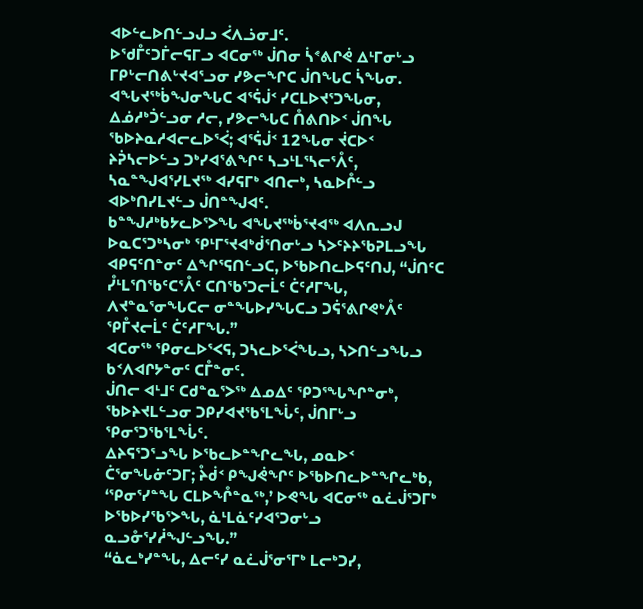ᐊᐅᓪᓚᐅᑎᓪᓗᒍᓗ ᐹᐱᓘᓂᒧᑦ.
ᐅᖁᒤᑦᑐᒦᓕᕋᒥᓗ ᐊᑕᓂᖅ ᒎᑎᓂ ᓵᕝᕕᒋᕚ ᐃᒻᒥᓂᒡᓗ ᒥᑭᒡᓕᑎᕕᒡᔪᐊᕐᓗᓂ ᓯᕗᓕᖏᑕ ᒎᑎᖓᑕ ᓵᖓᓂ.
ᐊᖓᔪᖅᑳᖑᓂᖓᑕ ᐊᕐᕌᒎᑉ ᓯᑕᒪᐅᔪᕐᑐᖓᓂ, ᐃᓅᓱᒃᑑᓪᓗᓂ ᓱᓕ, ᓯᕗᓕᖓᑕ ᑍᕕᑎᐅᑉ ᒎᑎᖓ ᖃᐅᔨᓇᓱᐊᓕᓚᐅᕐᐹ; ᐊᕐᕌᒎᑉ 12ᖓᓂ ᔫᑕᐅᑉ ᔨᕉᓴᓕᐅᓪᓗ ᑐᒃᓯᐊᕐᕕᖏᑦ ᓴᓗᒻᒪᕐᓴᓕᕐᐰᑦ, ᓴᓇᓐᖑᐊᕐᓯᒪᔪᖅ ᐊᓯᕋᒥᒃ ᐊᑎᓕᒃ, ᓴᓇᐅᒊᓪᓗ ᐊᐅᒃᑎᓯᒪᔪᓪᓗ ᒎᑎᓐᖑᐊᑦ.
ᑲᓐᖑᓱᒃᑲᔭᓚᐅᕐᐳᖓ ᐊᖓᔪᖅᑳᕐᔪᐊᖅ ᐊᐱᕆᓗᒍ ᐅᓇᑕᕐᑐᒃᓴᓂᒃ ᕿᒻᒥᕐᔪᐊᒃᑰᕐᑎᓂᒡᓗ ᓴᐳᑦᔨᔨᖃᕈᒪᓗᖓ ᐊᑭᕋᑦᑎᓐᓂᑦ ᐃᖏᕐᕋᑎᓪᓗᑕ, ᐅᖃᐅᑎᓚᐅᕋᑦᑎᒍ, “ᒎᑎᑦᑕ ᓮᒻᒪᕐᑎᖃᑦᑕᕐᐰᑦ ᑕᑎᖃᕐᑐᓕᒫᑦ ᑖᑦᓱᒥᖓ, ᐱᔪᓐᓇᕐᓂᖓᑕᓕ ᓂᓐᖓᐅᓯᖓᑕᓗ ᑐᕌᕐᕕᒋᕙᒃᐰᑦ ᕿᒤᔪᓕᒫᑦ ᑖᑦᓱᒥᖓ.”
ᐊᑕᓂᖅ ᕿᓂᓚᐅᕐᐸᕋ, ᑐᓴᓚᐅᕐᐹᖓᓗ, ᓴᐳᑎᓪᓗᖓᓗ ᑲᑉᐱᐊᒋᔭᓐᓂᑦ ᑕᒤᓐᓂᑦ.
ᒎᑎᓕ ᐊᒻᒧᑦ ᑕᑯᓐᓇᕐᐳᖅ ᐃᓄᐃᑦ ᕿᑐᕐᖓᖏᓐᓂᒃ, ᖃᐅᔨᔪᒪᓪᓗᓂ ᑐᑭᓯᐊᔪᖃᕐᒪᖔᑦ, ᒎᑎᒥᒡᓗ ᕿᓂᕐᑐᖃᕐᒪᖔᑦ.
ᐃᔨᕋᕐᑐᕐᓗᖓ ᐅᖃᓚᐅᓐᖏᓚᖓ, ᓄᓇᐅᑉ ᑖᕐᓂᖓᓃᑦᑐᒥ; ᔧᑰᑉ ᑭᖑᕚᖏᑦ ᐅᖃᐅᑎᓚᐅᓐᖏᓚᒃᑲ, ‘ᕿᓂᕐᓯᓐᖓ ᑕᒪᐅᖎᓐᓇᖅ,’ ᐅᕙᖓ ᐊᑕᓂᖅ ᓇᓛᒎᕐᑐᒥᒃ ᐅᖃᐅᓯᖃᕐᐳᖓ, ᓈᒻᒪᓈᑦᓯᐊᕐᑐᓂᒡᓗ ᓇᓗᓁᕐᓯᓲᖑᓪᓗᖓ.”
“ᓈᓚᒃᓯᓐᖓ, ᐃᓕᑦᓯ ᓇᓛᒎᕐᓂᕐᒥᒃ ᒪᓕᒃᑐᓯ,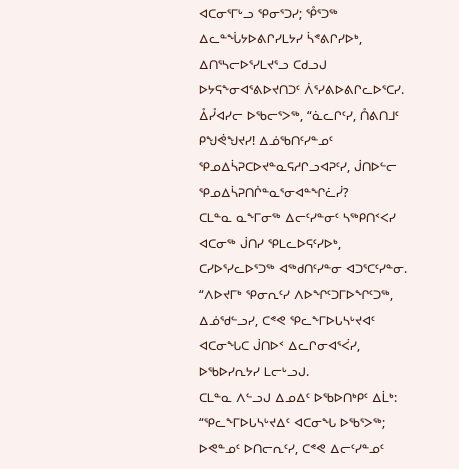ᐊᑕᓂᕐᒥᒡᓗ ᕿᓂᕐᑐᓯ; ᕾᕐᑐᖅ ᐃᓚᓐᖔᔭᐅᕕᒋᓯᒪᔭᓯ ᓵᕝᕕᒋᓯᐅᒃ, ᐃᑎᕐᓴᓕᐅᕐᓯᒪᔪᕐᓗ ᑕᑯᓗᒍ ᐅᔭᕋᖕᓂᐊᕐᕕᐅᔪᑎᑐᑦ ᐲᕐᓯᕕᐅᕕᒋᓚᐅᕐᑕᓯ.
ᐂᓮᐊᓯᓕ ᐅᖃᓕᕐᐳᖅ, “ᓈᓚᒋᑦᓯ, ᑍᕕᑎᒧᑦ ᑭᖑᕚᖑᔪᓯ! ᐃᓅᖃᑎᑦᓯᓐᓄᑦ ᕿᓄᐃᓵᕈᑕᐅᔪᓐᓇᕋᓱᒋᓗᐊᕈᑦᓯ, ᒎᑎᐅᓪᓕ ᕿᓄᐃᓵᕈᑎᒌᓐᓇᕐᓂᐊᓐᖏᓛᓰ?
ᑕᒪᓐᓇ ᓇᖕᒥᓂᖅ ᐃᓕᑦᓯᓐᓂᑦ ᓴᖅᑭᑎᑉᐸᓯ ᐊᑕᓂᖅ ᒎᑎᓯ ᕿᒪᓚᐅᕋᑦᓯᐅᒃ, ᑕᓯᐅᕐᓯᓚᐅᕐᑐᖅ ᐊᖅᑯᑎᑦᓯᓐᓂ ᐊᑐᕐᑕᑦᓯᓐᓂ.
“ᐱᐅᔪᒥᒃ ᕿᓂᕆᑦᓯ ᐱᐅᖏᑦᑐᒥᐅᖏᑦᑐᖅ, ᐃᓅᖁᓪᓗᓯ, ᑕᕝᕙ ᕿᓚᖕᒥᐅᒐᓴᒡᔪᐊᑦ ᐊᑕᓂᖓᑕ ᒎᑎᐅᑉ ᐃᓚᒋᓂᐊᕐᐹᓯ, ᐅᖃᐅᓯᕆᔭᓯ ᒪᓕᒡᓗᒍ.
ᑕᒪᓐᓇ ᐱᓪᓗᒍ ᐃᓄᐃᑦ ᐅᖃᐅᑎᒃᑭᑦ ᐃᒫᒃ: “ᕿᓚᖕᒥᐅᒐᓴᒡᔪᐃᑦ ᐊᑕᓂᖓ ᐅᖃᕐᐳᖅ; ᐅᕙᓐᓄᑦ ᐅᑎᓕᕆᑦᓯ, ᑕᕝᕙ ᐃᓕᑦᓯᓐᓄᑦ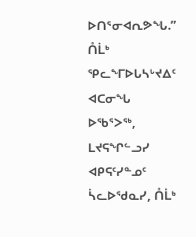ᐅᑎᕐᓂᐊᕆᕗᖓ.” ᑍᒫᒃ ᕿᓚᖕᒥᐅᒐᓴᒡᔪᐃᑦ ᐊᑕᓂᖓ ᐅᖃᕐᐳᖅ,
ᒪᔪᕋᖏᓪᓗᓯ ᐊᑭᕋᑦᓯᓐᓄᑦ ᓵᓚᐅᖁᓇᓯ, ᑍᒫᒃ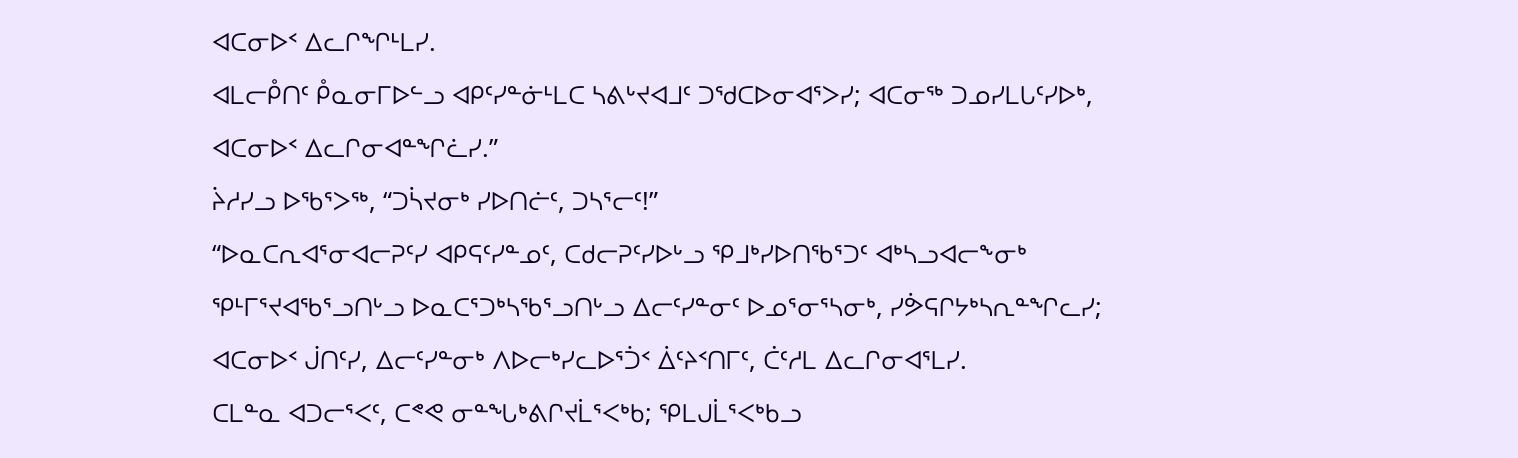ᐊᑕᓂᐅᑉ ᐃᓚᒋᖏᒻᒪᓯ.
ᐊᒪᓕᑬᑎᑦ ᑬᓇᓂᒥᐅᓪᓗ ᐊᑭᑦᓯᓐᓃᒻᒪᑕ ᓴᕕᒡᔪᐊᒧᑦ ᑐᖁᑕᐅᓂᐊᕐᐳᓯ; ᐊᑕᓂᖅ ᑐᓄᓯᒪᒐᑦᓯᐅᒃ, ᐊᑕᓂᐅᑉ ᐃᓚᒋᓂᐊᓐᖏᓛᓯ.”
ᔩᓱᓯᓗ ᐅᖃᕐᐳᖅ, “ᑐᓵᔪᓂᒃ ᓯᐅᑎᓖᑦ, ᑐᓴᕐᓕᑦ!”
“ᐅᓇᑕᕆᐊᕐᓂᐊᓕᕈᑦᓯ ᐊᑭᕋᑦᓯᓐᓄᑦ, ᑕᑯᓕᕈᑦᓯᐅᒡᓗ ᕿᒧᒃᓯᐅᑎᖃᕐᑐᑦ ᐊᒃᓴᓗᐊᓕᖕᓂᒃ ᕿᒻᒥᕐᔪᐊᖃᕐᓗᑎᒡᓗ ᐅᓇᑕᕐᑐᒃᓴᖃᕐᓗᑎᒡᓗ ᐃᓕᑦᓯᓐᓂᑦ ᐅᓄᕐᓂᕐᓴᓂᒃ, ᓯᕘᕋᒋᔭᒃᓴᕆᓐᖏᓚᓯ; ᐊᑕᓂᐅᑉ ᒎᑎᑦᓯ, ᐃᓕᑦᓯᓐᓂᒃ ᐱᐅᓕᒃᓯᓚᐅᕐᑑᑉ ᐄᑦᔨᑉᑎᒥᑦ, ᑖᑦᓱᒪ ᐃᓚᒋᓂᐊᕐᒪᓯ.
ᑕᒪᓐᓇ ᐊᑐᓕᕐᐸᑦ, ᑕᕝᕙ ᓂᓐᖓᒃᕕᒋᔪᒫᕐᐸᒃᑲ; ᕿᒪᒍᒫᕐᐸᒃᑲᓗ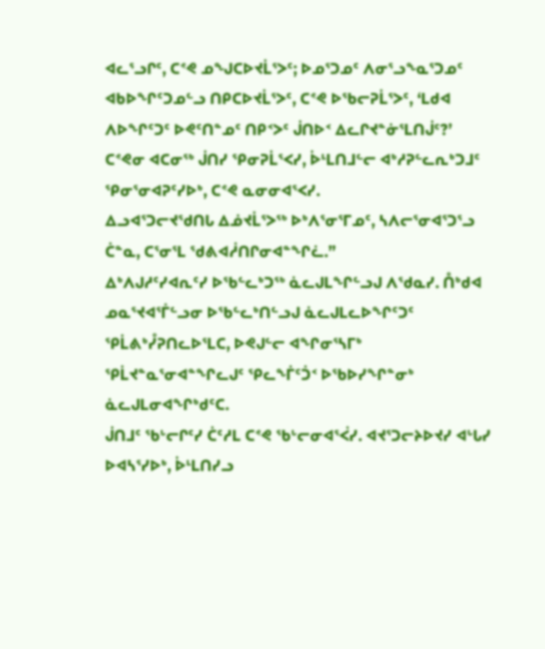ᐊᓚᕐᓗᒋᑦ, ᑕᕝᕙ ᓄᖑᑕᐅᔪᒫᕐᐳᑦ; ᐅᓄᕐᑐᓄᑦ ᐱᓂᕐᓗᖕᓇᕐᑐᓄᑦ ᐊᑲᐅᖏᑦᑐᓄᓪᓗ ᑎᑭᑕᐅᔪᒫᕐᐳᑦ, ᑕᕝᕙ ᐅᖃᓕᕈᒫᕐᐳᑦ, ‘ᒪᑯᐊ ᐱᐅᖏᑦᑐᑦ ᐅᕙᑦᑎᓐᓄᑦ ᑎᑭᑉᐳᑦ ᒎᑎᐅᑉ ᐃᓚᒋᔪᓐᓃᕐᒪᑎᒎᑦ?’
ᑕᕝᕙᓂ ᐊᑕᓂᖅ ᒎᑎᓯ ᕿᓂᕈᒫᕐᐸᓯ, ᐆᒻᒪᑎᒧᓪᓕ ᐊᒃᓱᕈᓪᓚᕆᒃᑐᒧᑦ ᕿᓂᕐᓂᐊᕈᑦᓯᐅᒃ, ᑕᕝᕙ ᓇᓂᓂᐊᕐᐸᓯ.
ᐃᓗᐊᕐᑐᓕᔪᖁᑎᒐ ᐃᓅᔪᒫᕐᐳᖅ ᐅᒃᐱᕐᓂᕐᒥᓄᑦ, ᓴᐱᓕᕐᓂᐊᕐᑐᕐᓗ ᑖᓐᓇ, ᑕᕐᓂᕐᒪ ᖁᕕᐊᓲᑎᒋᓂᐊᓐᖏᓛ.”
ᐃᒃᐱᒍᓱᑦᓯᐊᕆᑦᓯ ᐅᖃᓪᓚᒃᑐᖅ ᓈᓚᒍᒪᖏᓪᓗᒍ ᐱᖁᓇᓯ. ᑍᒃᑯᐊ ᓄᓇᕐᔪᐊᕐᒦᓪᓗᓂ ᐅᖃᓪᓚᒃᑎᓪᓗᒍ ᓈᓚᒍᒪᓚᐅᖏᑦᑐᑦ ᕿᒫᕕᒃᓮᕈᑎᓚᐅᕐᒪᑕ, ᐅᕙᒍᓪᓕ ᐊᖏᓂᕐᓴᒥᒃ ᕿᒫᔪᓐᓇᕐᓂᐊᓐᖏᓚᒍᑦ ᕿᓚᖕᒦᑦᑑᑉ ᐅᖃᐅᓯᖏᓐᓂᒃ ᓈᓚᒍᒪᓂᐊᖏᒃᑯᑦᑕ.
ᒎᑎᒧᑦ ᖃᒡᓕᒋᑦᓯ ᑖᑦᓱᒪ ᑕᕝᕙ ᖃᒡᓕᓂᐊᕐᐹᓯ. ᐊᔪᕐᑐᓕᔨᐅᔪᓯ ᐊᒡᒐᓯ ᐅᐊᓴᕐᓯᐅᒃ, ᐆᒻᒪᑎᓯᓗ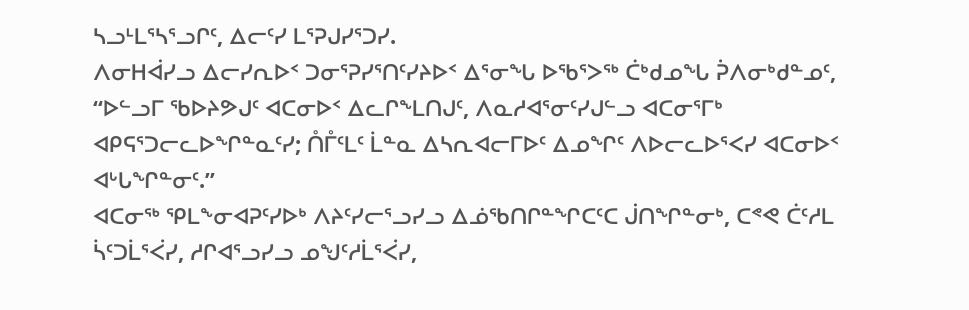ᓴᓗᒻᒪᕐᓴᕐᓗᒋᑦ, ᐃᓕᑦᓯ ᒪᕐᕈᒍᓯᕐᑐᓯ.
ᐱᓂᕼᐋᓯᓗ ᐃᓕᓯᕆᐅᑉ ᑐᓂᕐᕈᓯᕐᑎᑦᓯᔨᐅᑉ ᐃᕐᓂᖓ ᐅᖃᕐᐳᖅ ᑖᒃᑯᓄᖓ ᕉᐱᓂᒃᑯᓐᓄᑦ, “ᐅᓪᓗᒥ ᖃᐅᔨᕗᒍᑦ ᐊᑕᓂᐅᑉ ᐃᓚᒋᖕᒪᑎᒍᑦ, ᐱᓇᓱᐊᕐᓂᑦᓯᒍᓪᓗ ᐊᑕᓂᕐᒥᒃ ᐊᑭᕋᕐᑐᓕᓚᐅᖏᓐᓇᑦᓯ; ᑍᒤᑦᒪᑦ ᒫᓐᓇ ᐃᓴᕆᐊᓕᒥᐅᑦ ᐃᓄᖏᑦ ᐱᐅᓕᓚᐅᕐᐸᓯ ᐊᑕᓂᐅᑉ ᐊᒡᒐᖏᓐᓂᑦ.”
ᐊᑕᓂᖅ ᕿᒪᖕᓂᐊᕈᑦᓯᐅᒃ ᐱᔨᑦᓯᓕᕐᓗᓯᓗ ᐃᓅᖃᑎᒋᓐᖏᑕᑦᑕ ᒎᑎᖏᓐᓂᒃ, ᑕᕝᕙ ᑖᑦᓱᒪ ᓵᑦᑐᒫᕐᐹᓯ, ᓱᒋᐊᕐᓗᓯᓗ ᓄᖑᑦᓱᒫᕐᐹᓯ,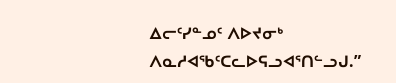ᐃᓕᑦᓯᓐᓄᑦ ᐱᐅᔪᓂᒃ ᐱᓇᓱᐊᖃᑦᑕᓚᐅᕋᓗᐊᕐᑎᓪᓗᒍ.”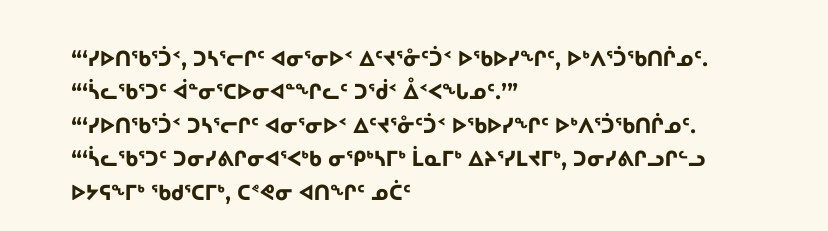“‘ᓯᐅᑎᖃᕐᑑᑉ, ᑐᓴᕐᓕᒋᑦ ᐊᓂᕐᓂᐅᑉ ᐃᑦᔪᕐᓁᑦᑑᑉ ᐅᖃᐅᓯᖏᑦ, ᐅᒃᐱᕐᑑᖃᑎᒌᓄᑦ. “‘ᓵᓚᖃᕐᑐᑦ ᐋᓐᓂᕐᑕᐅᓂᐊᓐᖏᓚᑦ ᑐᖂᑉ ᐂᑉᐸᖓᓄᑦ.’”
“‘ᓯᐅᑎᖃᕐᑑᑉ ᑐᓴᕐᓕᒋᑦ ᐊᓂᕐᓂᐅᑉ ᐃᑦᔪᕐᓁᑦᑑᑉ ᐅᖃᐅᓯᖏᑦ ᐅᒃᐱᕐᑑᖃᑎᒌᓄᑦ. “‘ᓵᓚᖃᕐᑐᑦ ᑐᓂᓯᕕᒋᓂᐊᕐᐸᒃᑲ ᓂᕿᒃᓴᒥᒃ ᒫᓇᒥᒃ ᐃᔨᕐᓯᒪᔪᒥᒃ, ᑐᓂᓯᕕᒋᓗᒋᓪᓗ ᐅᔭᕋᖕᒥᒃ ᖃᑯᕐᑕᒥᒃ, ᑕᕝᕙᓂ ᐊᑎᖏᑦ ᓄᑖᑦ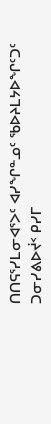ᑎᑎᕋᕐᓯᒪᓂᐊᕐᐳᑦ ᐊᓯᖏᓐᓄᑦ ᖃᐅᔨᒪᔭᐅᖏᑦᑐᑦ ᑐᓂᓯᕕᐅᔫᑉ ᑭᓯᒥ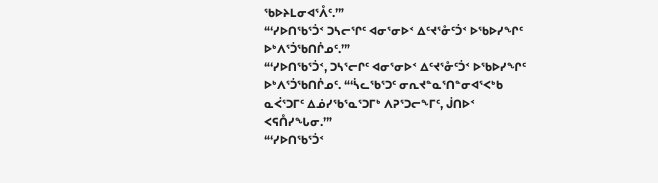ᖃᐅᔨᒪᓂᐊᕐᐰᑦ.’”
“‘ᓯᐅᑎᖃᕐᑑᑉ ᑐᓴᓕᕐᒋᑦ ᐊᓂᕐᓂᐅᑉ ᐃᑦᔪᕐᓁᑦᑑᑉ ᐅᖃᐅᓯᖏᑦ ᐅᒃᐱᕐᑑᖃᑎᒌᓄᑦ.’”
“‘ᓯᐅᑎᖃᕐᑑᑉ, ᑐᓴᕐᓕᒋᑦ ᐊᓂᕐᓂᐅᑉ ᐃᑦᔪᕐᓁᑦᑑᑉ ᐅᖃᐅᓯᖏᑦ ᐅᒃᐱᕐᑑᖃᑎᒌᓄᑦ. “‘ᓵᓚᖃᕐᑐᑦ ᓂᕆᔪᓐᓇᕐᑎᓐᓂᐊᕐᐸᒃᑲ ᓇᐹᕐᑐᒥᑦ ᐃᓅᓯᖃᕐᓇᕐᑐᒥᒃ ᐱᕈᕐᑐᓕᖕᒥᑦ, ᒎᑎᐅᑉ ᐸᕋᑍᓯᖓᓂ.’”
“‘ᓯᐅᑎᖃᕐᑑᑉ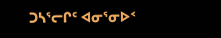ᑐᓴᕐᓕᒋᑦ ᐊᓂᕐᓂᐅᑉ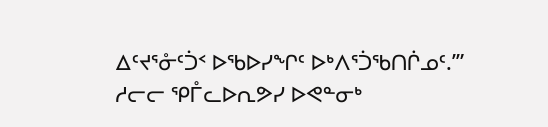ᐃᑦᔪᕐᓁᑦᑑᑉ ᐅᖃᐅᓯᖏᑦ ᐅᒃᐱᕐᑑᖃᑎᒌᓄᑦ.’”
ᓱᓕᓕ ᕿᒤᓚᐅᕆᕗᓯ ᐅᕙᓐᓂᒃ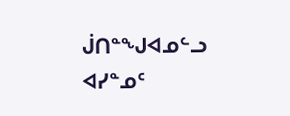ᒎᑎᓐᖑᐊᓄᓪᓗ ᐊᓯᓐᓄᑦ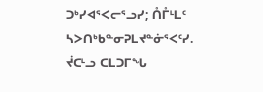ᑐᒃᓯᐊᕐᐸᓕᕐᓗᓯ; ᑍᒤᒻᒪᑦ ᓴᐳᑎᒃᑲᓐᓂᕈᒪᔪᓐᓃᕐᐸᑦᓯ.
ᔫᑕᒻᓗ ᑕᒪᑐᒥᖓ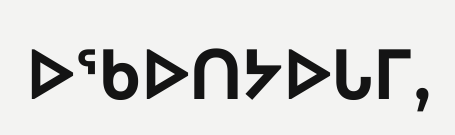ᐅᖃᐅᑎᔭᐅᒐᒥ,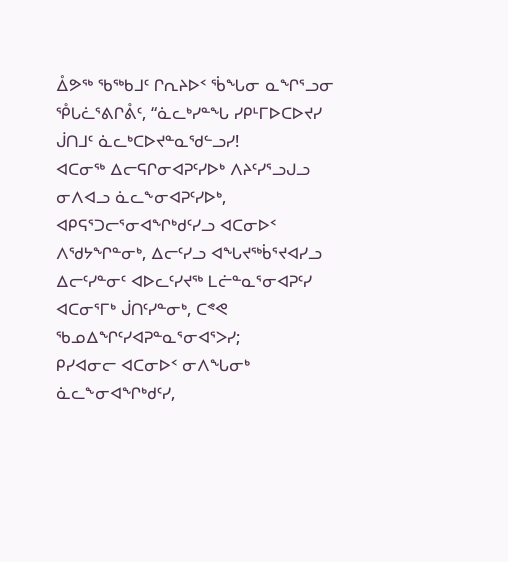ᐂᕗᖅ ᖃᖅᑲᒧᑦ ᒋᕆᔨᐅᑉ ᖄᖓᓂ ᓇᖏᕐᓗᓂ ᕾᒐᓛᕐᕕᒋᕔᑦ, “ᓈᓚᒃᓯᓐᖓ ᓯᑭᒻᒥᐅᑕᐅᔪᓯ ᒎᑎᒧᑦ ᓈᓚᒃᑕᐅᔪᓐᓇᖁᓪᓗᓯ!
ᐊᑕᓂᖅ ᐃᓕᕋᒋᓂᐊᕈᑦᓯᐅᒃ ᐱᔨᑦᓯᕐᓗᒍᓗ ᓂᐱᐊᓗ ᓈᓚᖕᓂᐊᕈᑦᓯᐅᒃ, ᐊᑭᕋᕐᑐᓕᕐᓂᐊᖏᒃᑯᑦᓯᓗ ᐊᑕᓂᐅᑉ ᐱᖁᔭᖏᓐᓂᒃ, ᐃᓕᑦᓯᓗ ᐊᖓᔪᖅᑳᕐᔪᐊᓯᓗ ᐃᓕᑦᓯᓐᓂᑦ ᐊᐅᓚᑦᓯᔪᖅ ᒪᓖᓐᓇᕐᓂᐊᕈᑦᓯ ᐊᑕᓂᕐᒥᒃ ᒎᑎᑦᓯᓐᓂᒃ, ᑕᕝᕙ ᖃᓄᐃᖏᑦᓯᐊᕈᓐᓇᕐᓂᐊᕐᐳᓯ;
ᑭᓯᐊᓂᓕ ᐊᑕᓂᐅᑉ ᓂᐱᖓᓂᒃ ᓈᓚᖕᓂᐊᖏᒃᑯᑦᓯ,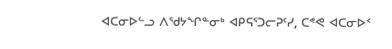ᐊᑕᓂᐅᓪᓗ ᐱᖁᔭᖏᓐᓂᒃ ᐊᑭᕋᕐᑐᓕᕈᑦᓯ, ᑕᕝᕙ ᐊᑕᓂᐅᑉ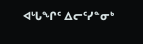ᐊᒡᒐᖏᑦ ᐃᓕᑦᓯᓐᓂᒃ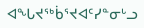ᐊᖓᔪᖅᑳᕐᔪᐊᑦᓯᓐᓂᒡᓗ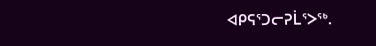ᐊᑭᕋᕐᑐᓕᕈᒫᕐᐳᖅ.